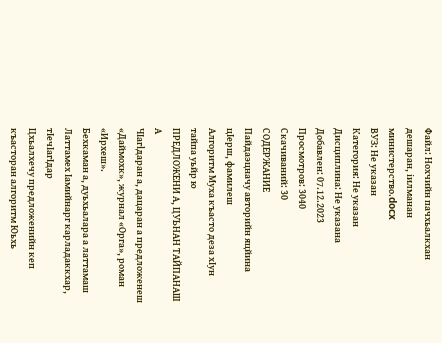Файл: Нохчийн пачхьалкхан дешаран, iилманан министерство.docx
ВУЗ: Не указан
Категория: Не указан
Дисциплина: Не указана
Добавлен: 07.12.2023
Просмотров: 3040
Скачиваний: 30
СОДЕРЖАНИЕ
Пайдаэцначу авторийн яцйина цIерш, фамилеш
Алгоритм Муха къасто деза хIун тайпа уьйр ю
ПРЕДЛОЖЕНИ А, ЦУЬНАН ТАЙПАНАШ А
ЧIaгlдаран а, дацаран а предложенеш
«Даймохк», журнал «Орга», роман «Ирхеш».
Бехкаман а, дуьхьалара а латтамаш
Латтамех Iамийнарг карладаккхар, тIечIагIдар
Цхьалхечу предложенийн кеп къасторан алгоритм Юьхь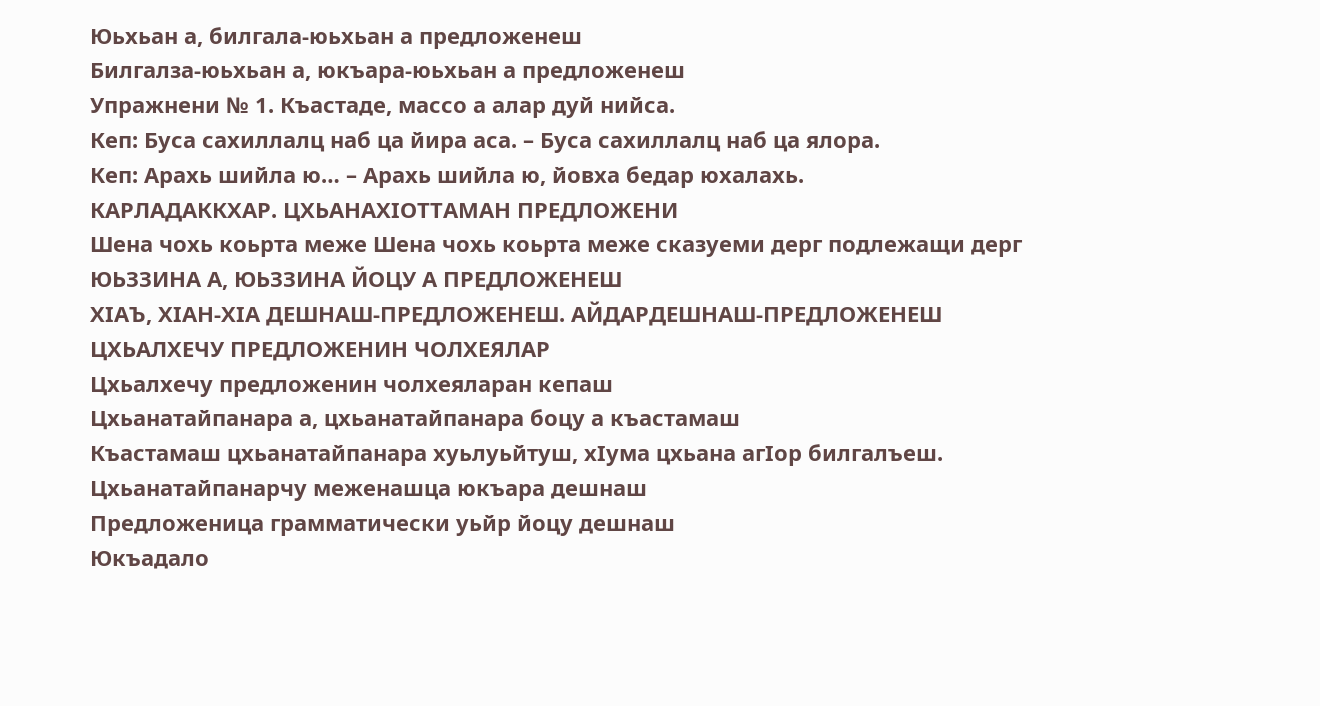Юьхьан а, билгала-юьхьан а предложенеш
Билгалза-юьхьан а, юкъара-юьхьан а предложенеш
Упражнени № 1. Къастаде, массо а алар дуй нийса.
Кеп: Буса сахиллалц наб ца йира аса. – Буса сахиллалц наб ца ялора.
Кеп: Арахь шийла ю… – Арахь шийла ю, йовха бедар юхалахь.
КАРЛАДАККХАР. ЦХЬАНАХIОТТАМАН ПРЕДЛОЖЕНИ
Шена чохь коьрта меже Шена чохь коьрта меже сказуеми дерг подлежащи дерг
ЮЬЗЗИНА А, ЮЬЗЗИНА ЙОЦУ А ПРЕДЛОЖЕНЕШ
ХIАЪ, ХIАН-ХIА ДЕШНАШ-ПРЕДЛОЖЕНЕШ. АЙДАРДЕШНАШ-ПРЕДЛОЖЕНЕШ
ЦХЬАЛХЕЧУ ПРЕДЛОЖЕНИН ЧОЛХЕЯЛАР
Цхьалхечу предложенин чолхеяларан кепаш
Цхьанатайпанара а, цхьанатайпанара боцу а къастамаш
Къастамаш цхьанатайпанара хуьлуьйтуш, хIума цхьана агIор билгалъеш.
Цхьанатайпанарчу меженашца юкъара дешнаш
Предложеница грамматически уьйр йоцу дешнаш
Юкъадало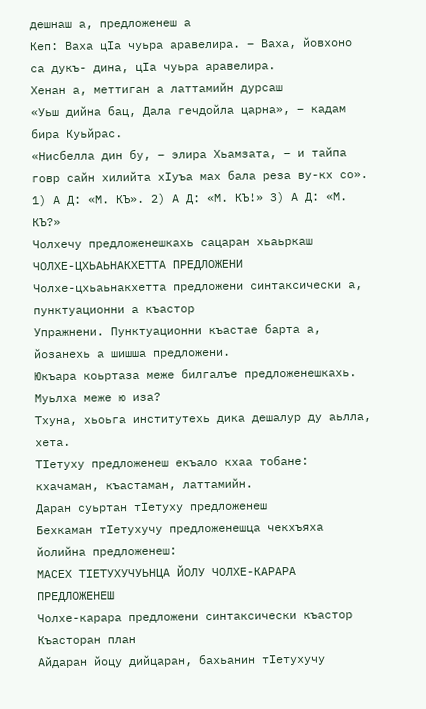дешнаш а, предложенеш а
Кеп: Ваха цIа чуьра аравелира. – Ваха, йовхоно са дукъ- дина, цIа чуьра аравелира.
Хенан а, меттиган а латтамийн дурсаш
«Уьш дийна бац, Дала гечдойла царна», – кадам бира Куьйрас.
«Нисбелла дин бу, – элира Хьамзата, – и тайпа говр сайн хилийта хIуъа мах бала реза ву-кх со».
1) А Д: «М. КЪ». 2) А Д: «М. КЪ!» 3) А Д: «М. КЪ?»
Чолхечу предложенешкахь сацаран хьаьркаш
ЧОЛХЕ-ЦХЬАЬНАКХЕТТА ПРЕДЛОЖЕНИ
Чолхе-цхьаьнакхетта предложени синтаксически а, пунктуационни а къастор
Упражнени. Пунктуационни къастае барта а, йозанехь а шишша предложени.
Юкъара коьртаза меже билгалъе предложенешкахь. Муьлха меже ю иза?
Тхуна, хьоьга институтехь дика дешалур ду аьлла, хета.
ТIетуху предложенеш екъало кхаа тобане: кхачаман, къастаман, латтамийн.
Даран суьртан тIетуху предложенеш
Бехкаман тIетухучу предложенешца чекхъяха йолийна предложенеш:
МАСЕХ ТIЕТУХУЧУЬНЦА ЙОЛУ ЧОЛХЕ-КАРАРА ПРЕДЛОЖЕНЕШ
Чолхе-карара предложени синтаксически къастор Къасторан план
Айдаран йоцу дийцаран, бахьанин тIетухучу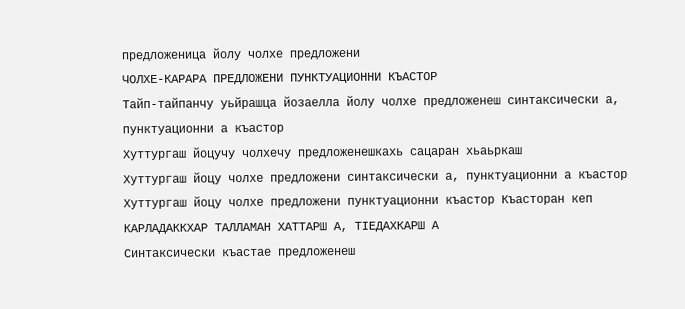предложеница йолу чолхе предложени
ЧОЛХЕ-КАРАРА ПРЕДЛОЖЕНИ ПУНКТУАЦИОННИ КЪАСТОР
Тайп-тайпанчу уьйрашца йозаелла йолу чолхе предложенеш синтаксически а, пунктуационни а къастор
Хуттургаш йоцучу чолхечу предложенешкахь сацаран хьаьркаш
Хуттургаш йоцу чолхе предложени синтаксически а, пунктуационни а къастор
Хуттургаш йоцу чолхе предложени пунктуационни къастор Къасторан кеп
КАРЛАДАККХАР ТАЛЛАМАН ХАТТАРШ А, ТIЕДАХКАРШ А
Синтаксически къастае предложенеш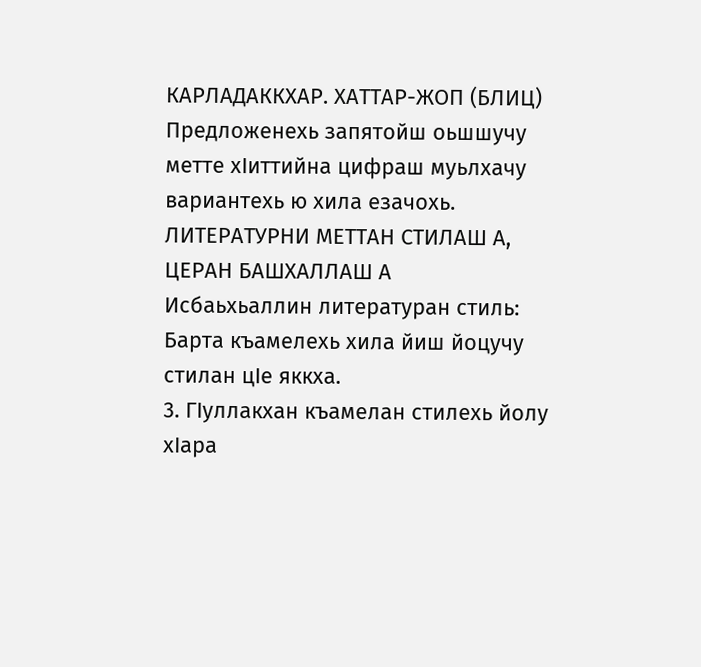КАРЛАДАККХАР. ХАТТАР-ЖОП (БЛИЦ)
Предложенехь запятойш оьшшучу метте хIиттийна цифраш муьлхачу вариантехь ю хила езачохь.
ЛИТЕРАТУРНИ МЕТТАН СТИЛАШ А, ЦЕРАН БАШХАЛЛАШ А
Исбаьхьаллин литературан стиль:
Барта къамелехь хила йиш йоцучу стилан цIе яккха.
3. ГIуллакхан къамелан стилехь йолу хIара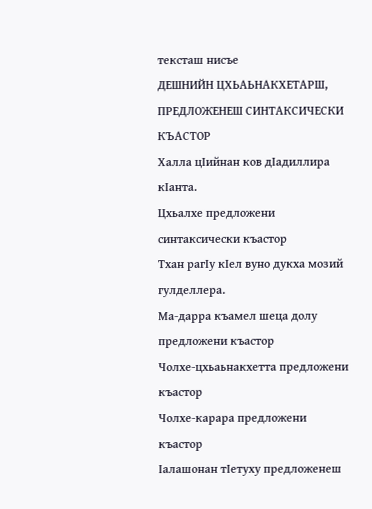тексташ нисъе
ДЕШНИЙН ЦХЬАЬНАКХЕТАРШ, ПРЕДЛОЖЕНЕШ СИНТАКСИЧЕСКИ КЪАСТОР
Халла цIийнан ков дIадиллира кIанта.
Цхьалхе предложени синтаксически къастор
Тхан рагIу кIел вуно дукха мозий гулделлера.
Ма-дарра къамел шеца долу предложени къастор
Чолхе-цхьаьнакхетта предложени къастор
Чолхе-карара предложени къастор
Iалашонан тIетуху предложенеш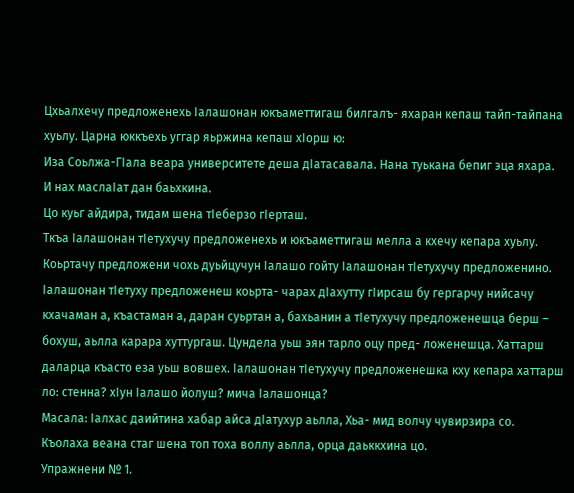Цхьалхечу предложенехь Iалашонан юкъаметтигаш билгалъ- яхаран кепаш тайп-тайпана хуьлу. Царна юккъехь уггар яьржина кепаш хIорш ю:
Иза Соьлжа-ГIала веара университете деша дIатасавала. Нана туькана бепиг эца яхара.
И нах маслаIат дан баьхкина.
Цо куьг айдира, тидам шена тIеберзо гIерташ.
Ткъа Iалашонан тIетухучу предложенехь и юкъаметтигаш мелла а кхечу кепара хуьлу.
Коьртачу предложени чохь дуьйцучун Iалашо гойту Iалашонан тIетухучу предложенино. Iалашонан тIетуху предложенеш коьрта- чарах дIахутту гIирсаш бу гергарчу нийсачу кхачаман а, къастаман а, даран суьртан а, бахьанин а тIетухучу предложенешца берш – бохуш, аьлла карара хуттургаш. Цундела уьш эян тарло оцу пред- ложенешца. Хаттарш даларца къасто еза уьш вовшех. Iалашонан тIетухучу предложенешка кху кепара хаттарш ло: стенна? хIун Iалашо йолуш? мича Iалашонца?
Масала: Iалхас даийтина хабар айса дIатухур аьлла, Хьа- мид волчу чувирзира со. Къолаха веана стаг шена топ тоха воллу аьлла, орца даьккхина цо.
Упражнени № 1.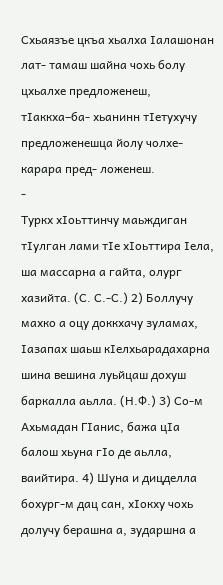Схьаязъе цкъа хьалха Iалашонан лат- тамаш шайна чохь болу цхьалхе предложенеш, тIаккха–ба- хьанинн тIетухучу предложенешца йолу чолхе-карара пред- ложенеш.
-
Туркх хIоьттинчу маьждиган тIулган лами тIе хIоьттира Iела, ша массарна а гайта, олург хазийта. (С. С.-С.) 2) Боллучу махко а оцу доккхачу зуламах, Iазапах шаьш кIелхьарадахарна шина вешина луьйцаш дохуш баркалла аьлла. (Н.Ф.) 3) Со-м Ахьмадан ГIанис, бажа цIа балош хьуна гIо де аьлла, ваийтира. 4) Шуна и дицделла бохург-м дац сан, хIокху чохь долучу берашна а, зударшна а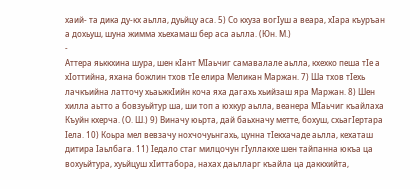хаий- та дика ду-кх аьлла, дуьйцу аса. 5) Со кхуза вогIуш а веара, хIара къуръан а дохьуш, шуна жимма хьехамаш бер аса аьлла. (Юн. М.)
-
Аттера яьккхина шура, шен кIант МIаьчиг самавалале аьлла, кхехко пеша тIе а хIоттийна, яхана божлин тхов тIе елира Меликан Маржан. 7) Ша тхов тIехь лачкъийна латточу хьаьжкIийн коча яха дагахь хьийзаш яра Маржан. 8) Шен хилла аьтто а бовзуьйтур ша, ши топ а юхкур аьлла, веанера МIаьчиг къайлаха Къуйн кхерча. (О. Ш.) 9) Виначу юьрта, дай баьхначу метте, бохуш, схьагIертара Iела. 10) Коьра мел вевзачу нохчочуьнгахь, цунна тIекхачаде аьлла, кехаташ дитира Iаьлбага. 11) Iедало стаг милцочун гIуллакхе шен тайпанна юкъа ца вохуьйтура, хуьйцуш хIиттабора, нахах даьлларг къайла ца даккхийта,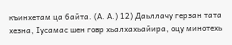къинхетам ца байта. (А. А.) 12) Даьллачу герзан тата хезна, Iусамас шен говр хьалхахьайира, оцу минотехь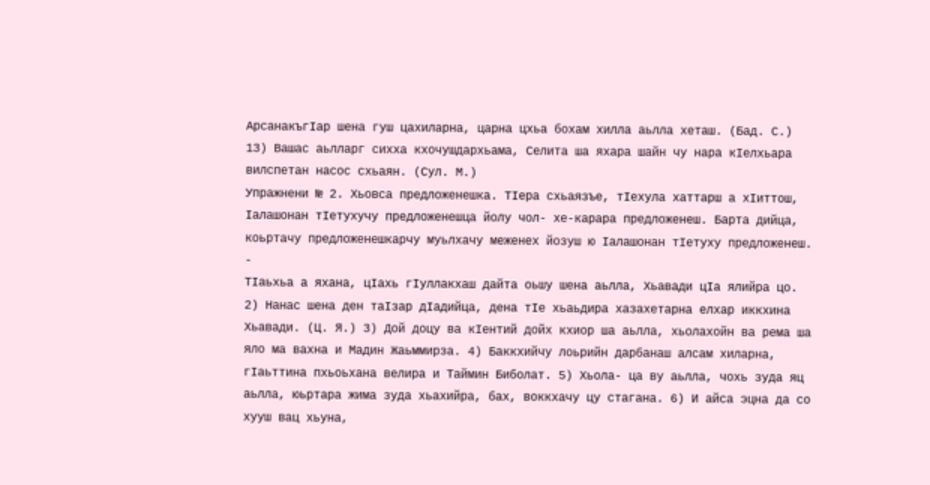АрсанакъгIар шена гуш цахиларна, царна цхьа бохам хилла аьлла хеташ. (Бад. С.) 13) Вашас аьлларг сихха кхочушдархьама, Селита ша яхара шайн чу нара кIелхьара вилспетан насос схьаян. (Сул. М.)
Упражнени № 2. Хьовса предложенешка. ТIера схьаязъе, тIехула хаттарш а хIиттош, Iалашонан тIетухучу предложенешца йолу чол- хе-карара предложенеш. Барта дийца, коьртачу предложенешкарчу муьлхачу меженех йозуш ю Iалашонан тIетуху предложенеш.
-
ТIаьхьа а яхана, цIахь гIуллакхаш дайта оьшу шена аьлла, Хьавади цIа ялийра цо. 2) Нанас шена ден таIзар дIадийца, дена тIе хьаьдира хазахетарна елхар иккхина Хьавади. (Ц. Я.) 3) Дой доцу ва кIентий дойх кхиор ша аьлла, хьолахойн ва рема ша яло ма вахна и Мадин Жаьммирза. 4) Баккхийчу лоьрийн дарбанаш алсам хиларна, гIаьттина пхьоьхана велира и Таймин Биболат. 5) Хьола- ца ву аьлла, чохь зуда яц аьлла, юьртара жима зуда хьахийра, бах, воккхачу цу стагана. 6) И айса эцна да со хууш вац хьуна,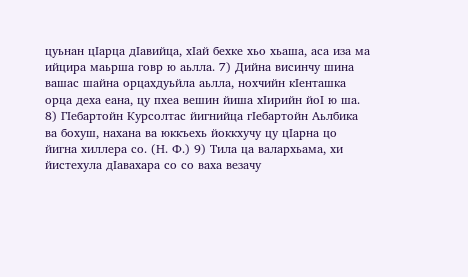цуьнан цIарца дIавийца, хIай бехке хьо хьаша, аса иза ма ийцира маьрша говр ю аьлла. 7) Дийна висинчу шина вашас шайна орцахдуьйла аьлла, нохчийн кIенташка орца деха еана, цу пхеа вешин йиша хIирийн йоI ю ша. 8) ГIебартойн Курсолтас йигнийца гIебартойн Аьлбика ва бохуш, нахана ва юккъехь йоккхучу цу цIарна цо йигна хиллера со. (Н. Ф.) 9) Тила ца валархьама, хи йистехула дIавахара со со ваха везачу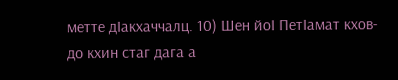метте дIакхаччалц. 10) Шен йоI ПетIамат кхов- до кхин стаг дага а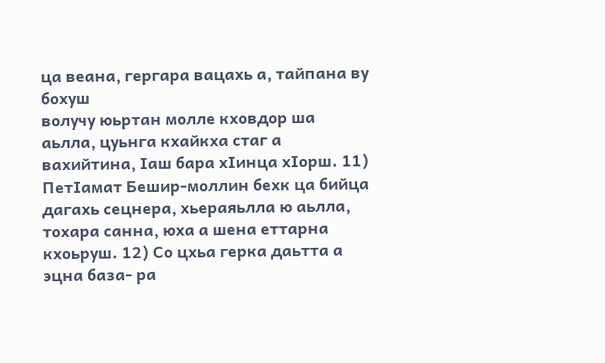ца веана, гергара вацахь а, тайпана ву бохуш
волучу юьртан молле кховдор ша аьлла, цуьнга кхайкха стаг а вахийтина, Iаш бара хIинца хIорш. 11) ПетIамат Бешир-моллин бехк ца бийца дагахь сецнера, хьераяьлла ю аьлла, тохара санна, юха а шена еттарна кхоьруш. 12) Со цхьа герка даьтта а эцна база- ра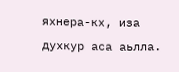яхнера-кх, иза духкур аса аьлла.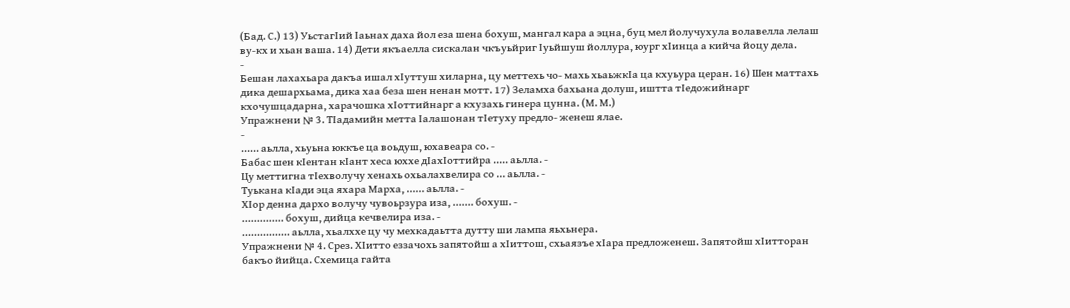(Бад. С.) 13) УьстагIий Iаьнах даха йол еза шена бохуш, мангал кара а эцна, буц мел йолучухула волавелла лелаш ву-кх и хьан ваша. 14) Дети якъаелла сискалан чкъуьйриг Iуьйшуш йоллура, юург хIинца а кийча йоцу дела.
-
Бешан лахахьара дакъа ишал хIуттуш хиларна, цу меттехь чо- махь хьаьжкIа ца кхуьура церан. 16) Шен маттахь дика дешархьама, дика хаа беза шен ненан мотт. 17) Зеламха бахьана долуш, иштта тIедожийнарг кхочушцадарна, харачошка хIоттийнарг а кхузахь гинера цунна. (М. М.)
Упражнени № 3. ТIадамийн метта Iалашонан тIетуху предло- женеш ялае.
-
…… аьлла, хьуьна юккъе ца воьдуш, юхавеара со. -
Бабас шен кIентан кIант хеса юххе дIахIоттийра ….. аьлла. -
Цу меттигна тIехволучу хенахь охьалахвелира со … аьлла. -
Туькана кIади эца яхара Марха, …… аьлла. -
ХIор денна дархо волучу чувоьрзура иза, ……. бохуш. -
………….. бохуш, дийца кечвелира иза. -
………....... аьлла, хьалххе цу чу мехкадаьтта дутту ши лампа яьхьнера.
Упражнени № 4. Срез. ХIитто еззачохь запятойш а хIиттош, схьаязъе хIара предложенеш. Запятойш хIитторан бакъо йийца. Схемица гайта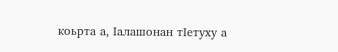коьрта а, Iалашонан тIетуху а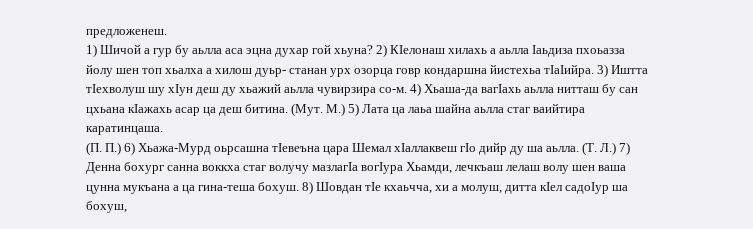предложенеш.
1) Шичой а гур бу аьлла аса эцна духар гой хьуна? 2) КIелонаш хилахь а аьлла Iаьдиза пхоьазза йолу шен топ хьалха а хилош дуьр- станан урх озорца говр кондаршна йистехьа тIаIийра. 3) Иштта тIехволуш шу хIун деш ду хьажий аьлла чувирзира со-м. 4) Хьаша-да вагIахь аьлла нитташ бу сан цхьана кIажахь асар ца деш битина. (Мут. М.) 5) Лата ца лаьа шайна аьлла стаг ваийтира каратинцаша.
(П. П.) 6) Хьажа-Мурд оьрсашна тIевеъна цара Шемал хIаллаквеш гIо дийр ду ша аьлла. (Т. Л.) 7) Денна бохург санна воккха стаг волучу мазлагIа вогIура Хьамди, лечкъаш лелаш волу шен ваша цунна мукъана а ца гина-теша бохуш. 8) Шовдан тIе кхаьчча, хи а молуш, дитта кIел садоIур ша бохуш,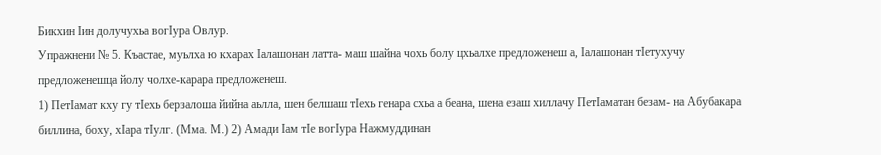Бикхин Iин долучухьа вогIура Овлур.
Упражнени № 5. Къастае, муьлха ю кхарах Iалашонан латта- маш шайна чохь болу цхьалхе предложенеш а, Iалашонан тIетухучу предложенешца йолу чолхе-карара предложенеш.
1) ПетIамат кху гу тIехь берзалоша йийна аьлла, шен белшаш тIехь генара схьа а беана, шена езаш хиллачу ПетIаматан безам- на Абубакара биллина, боху, хIара тIулг. (Мма. М.) 2) Амади Iам тIе вогIура Нажмуддинан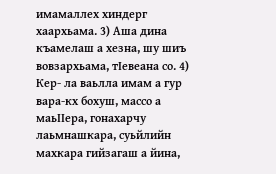имамаллех хиндерг хаархьама. 3) Аша дина къамелаш а хезна, шу шиъ вовзархьама, тIевеана со. 4) Кер- ла ваьлла имам а гур вара-кх бохуш, массо а маьIIера, гонахарчу лаьмнашкара, суьйлийн махкара гийзагаш а йина,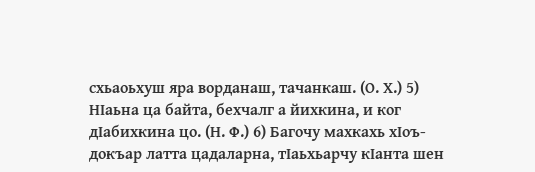схьаоьхуш яра ворданаш, тачанкаш. (О. Х.) 5) НIаьна ца байта, бехчалг а йихкина, и ког дIабихкина цо. (Н. Ф.) 6) Багочу махкахь хIоъ-докъар латта цадаларна, тIаьхьарчу кIанта шен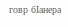говр бIанера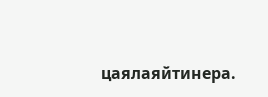цаялаяйтинера.